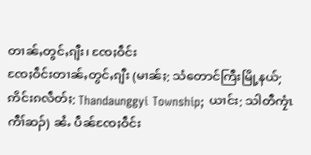တၢၼ်ႇတွင်ႇၵျီး၊ ၸႄႈဝဵင်း
ၸႄႈဝဵင်းတၢၼ်ႇတွင်ႇၵျီး (မၢၼ်ႈ: သံတောင်ကြီးမြို့နယ်; ဢိင်းၵလဵတ်ႈ: Thandaunggyi Township; ယၢင်း: သါတီကၠံၤကီၢ်ဆၣ်) ၼႆႉ ပဵၼ်ၸႄႈဝဵင်း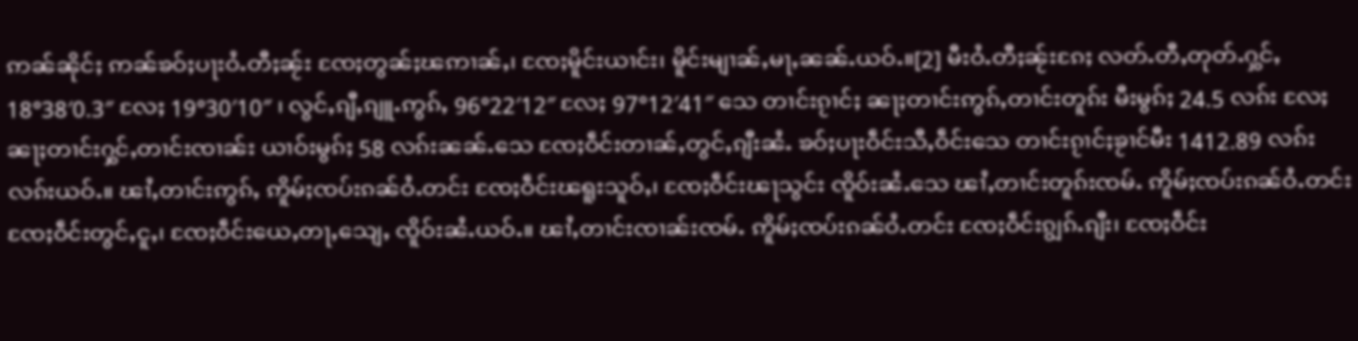ဢၼ်ၼိုင်ႈ ဢၼ်ၶဝ်ႈပႃးဝႆႉတီႈၼႂ်း ၸႄႈတွၼ်ႈၽဢၢၼ်ႇ၊ ၸႄႈမိူင်းယၢင်း၊ မိူင်းမျၢၼ်ႇမႃႇၼၼ်ႉယဝ်ႉ။[2] မီးဝႆႉတီႈၼႂ်းၵႄႈ လတ်ႉတီႇတုတ်ႉႁွင်ႇ 18°38′0.3″ လႄႈ 19°30′10″ ၊ လွင်ႇၵျီႇၵျူႉဢွၵ်ႇ 96°22′12″ လႄႈ 97°12′41″ သေ တၢင်းၵႂၢင်ႈ ၼႃႈတၢင်းဢွၵ်ႇတၢင်းတူၵ်း မီးမွၵ်ႈ 24.5 လၵ်း လႄႈ ၼႃႈတၢင်းႁွင်ႇတၢင်းၸၢၼ်း ယၢဝ်းမွၵ်ႈ 58 လၵ်းၼၼ်ႉသေ ၸႄႈဝဵင်းတၢၼ်ႇတွင်ႇၵျီးၼႆႉ ၶဝ်ႈပႃးဝဵင်းသီႇဝဵင်းသေ တၢင်းၵႂၢင်ႈၶႂၢင်မီး 1412.89 လၵ်းလၵ်းယဝ်ႉ။ ၽၢႆႇတၢင်းဢွၵ်ႇ ဢိူမ်ႈၸပ်းၵၼ်ဝႆႉတင်း ၸႄႈဝဵင်းၽရူးသူဝ်ႇ၊ ၸႄႈဝဵင်းၽႃသွင်း ၸိူဝ်းၼႆႉသေ ၽၢႆႇတၢင်းတူၵ်းၸမ်ႉ ဢိူမ်ႈၸပ်းၵၼ်ဝႆႉတင်း ၸႄႈဝဵင်းတွင်ႇငူႇ၊ ၸႄႈဝဵင်းယေႇတႃႇသျေႇ ၸိူဝ်းၼႆႉယဝ်ႉ။ ၽၢႆႇတၢင်းၸၢၼ်းၸမ်ႉ ဢိူမ်ႈၸပ်းၵၼ်ဝႆႉတင်း ၸႄႈဝဵင်းၵျွၵ်ႉၵျီး၊ ၸႄႈဝဵင်း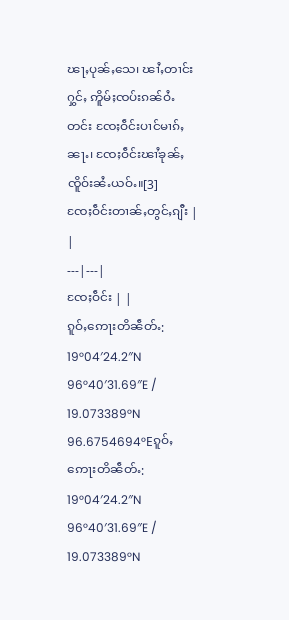ၽႃႇပုၼ်ႇသေ၊ ၽၢႆႇတၢင်းႁွင်ႇ ဢိူမ်ႈၸပ်းၵၼ်ဝႆႉတင်း ၸႄႈဝဵင်းပၢင်မၢၵ်ႇၼႃႉ၊ ၸႄႈဝဵင်းၽၢႆၶုၼ်ႇ ၸိူဝ်းၼႆႉယဝ်ႉ။[3]
ၸႄႈဝဵင်းတၢၼ်ႇတွင်ႇၵျီး | |
---|---|
ၸႄႈဝဵင်း | |
ၵူဝ်ႇဢေႃးတိၼဵတ်ႉ: 19°04′24.2″N 96°40′31.69″E / 19.073389°N 96.6754694°Eၵူဝ်ႇဢေႃးတိၼဵတ်ႉ: 19°04′24.2″N 96°40′31.69″E / 19.073389°N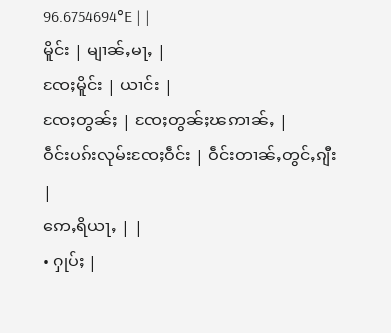96.6754694°E | |
မိူင်း | မျၢၼ်ႇမႃႇ |
ၸႄႈမိူင်း | ယၢင်း |
ၸႄႈတွၼ်ႈ | ၸႄႈတွၼ်ႈၽဢၢၼ်ႇ |
ဝဵင်းပၵ်းလုမ်းၸႄႈဝဵင်း | ဝဵင်းတၢၼ်ႇတွင်ႇၵျီး |
ဢေႇရိယႃႇ | |
• ႁုပ်ႈ |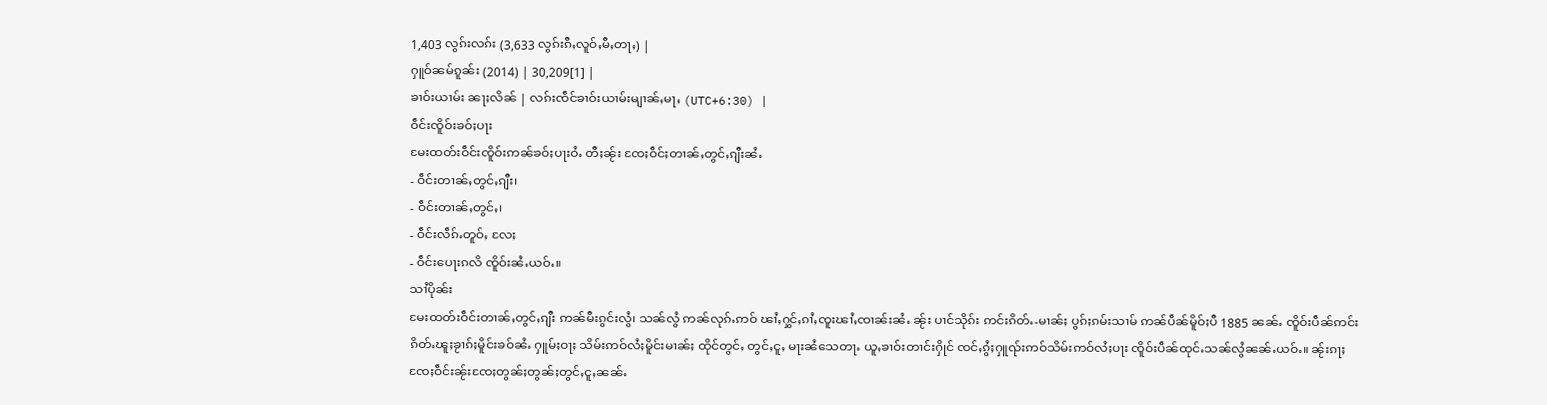1,403 လွၵ်းလၵ်း (3,633 လွၵ်းၵီႇလူဝ်ႇမီႇတႃႇ) |
ႁူဝ်ၼမ်ၵူၼ်း (2014) | 30,209[1] |
ၶၢဝ်းယၢမ်း ၼႃႈလိၼ် | လၵ်းၸဵင်ၶၢဝ်းယၢမ်းမျၢၼ်ႇမႃႇ (UTC+6:30) |
ဝဵင်းၸိူဝ်းၶဝ်ႈပႃး
မႄးထတ်းဝဵင်းၸိူဝ်းဢၼ်ၶဝ်ႈပႃးဝႆႉ တီႈၼႂ်း ၸႄႈဝဵင်ႈတၢၼ်ႇတွင်ႇၵျီးၼႆႉ
- ဝဵင်းတၢၼ်ႇတွင်ႇၵျီး၊
- ဝဵင်းတၢၼ်ႇတွင်ႇ၊
- ဝဵင်းလဵၵ်ႉတူဝ်ႇ လႄႈ
- ဝဵင်းပေႃးၵလိ ၸိူဝ်းၼႆႉယဝ်ႉ။
သၢႆပိုၼ်း
မႄးထတ်းဝဵင်းတၢၼ်ႇတွင်ႇၵျီး ဢၼ်မီးၵွင်းလွႆ၊ သၼ်လွႆ ဢၼ်လုၵ်ႉဢဝ် ၽၢႆႇႁွင်ႇၵၢႆႇၸူးၽၢႆႇၸၢၼ်းၼႆႉ ၼႂ်း ပၢင်သိုၵ်း ဢင်းၵိတ်ႉ-မၢၼ်ႈ ပွၵ်ႈၵမ်းသၢမ် ဢၼ်ပဵၼ်မိူဝ်ႈပီ 1885 ၼၼ်ႉ ၸိူဝ်းပဵၼ်ဢင်းၵိတ်ႉၽူႈၶႂၢၵ်ႈမိူင်းၶဝ်ၼႆႉ ႁူမ်ႈဝႃႈ သိမ်းဢဝ်လႆႈမိူင်းမၢၼ်ႈ ထိုင်တွင်ႇ တွင်ႇငူႇ မႃးၼႆသေတႃႉ ယူႇၶၢဝ်းတၢင်းႁိုင် ၸင်ႇၵွႆႈႁူၺ်းဢဝ်သိမ်းဢဝ်လႆႈပႃး ၸိူဝ်းပဵၼ်ထုင်ႉသၼ်လွႆၼၼ်ႉယဝ်ႉ။ ၼႂ်းၵႃႈၸႄႈဝဵင်းၼႂ်းၸႄႈတွၼ်ႈတွၼ်ႈတွင်ႇငူႇၼၼ်ႉ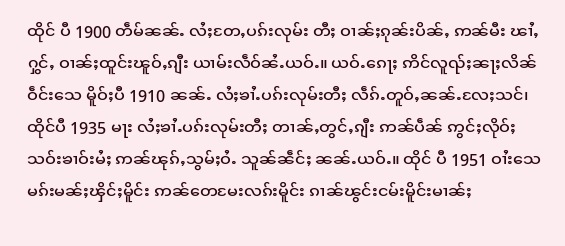ထိုင် ပီ 1900 တဵမ်ၼၼ်ႉ လႆႈတႄႇပၵ်းလုမ်း တီႈ ဝၢၼ်ႈၵုၼ်းပိၼ်ႇ ဢၼ်မီး ၽၢႆႇႁွင်ႇ ဝၢၼ်ႈထူင်းၽူဝ်ႇၵျီး ယၢမ်းလဵဝ်ၼႆႉယဝ်ႉ။ ယဝ်ႉၵေႃႈ ဢိင်လူၺ်ႈၼႃႈလိၼ်ဝဵင်းသေ မိူဝ်ႈပီ 1910 ၼၼ်ႉ လႆႈၶၢႆႉပၵ်းလုမ်းတီႈ လဵၵ်ႉတူဝ်ႇၼၼ်ႉလႄႈသင်၊ ထိုင်ပီ 1935 မႃး လႆႈၶၢႆႉပၵ်းလုမ်းတီႈ တၢၼ်ႇတွင်ႇၵျီး ဢၼ်ပဵၼ် ဢွင်ႈလိုဝ်ႈသဝ်းၶၢဝ်းမႆႈ ဢၼ်ၽုၵ်ႇသွမ်ႈဝႆႉ သူၼ်ၼဵင်ႈ ၼၼ်ႉယဝ်ႉ။ ထိုင် ပီ 1951 ဝၢႆးသေ မၵ်းမၼ်ႈၾိင်ႈမိူင်း ဢၼ်တေမႄးလၵ်းမိူင်း ၵၢၼ်ၽွင်းငမ်းမိူင်းမၢၼ်ႈ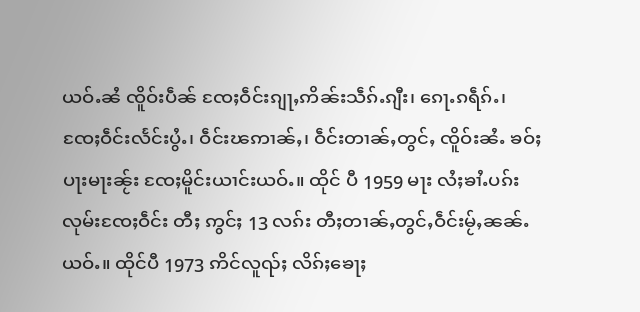ယဝ်ႉၼႆ ၸိူဝ်းပဵၼ် ၸႄႈဝဵင်းၵျႃႇဢိၼ်းသဵၵ်ႉၵျီး၊ ၵေႃႉၵရဵၵ်ႉ၊ ၸႄႈဝဵင်းလႅင်းပွႆႉ၊ ဝဵင်းၽဢၢၼ်ႇ၊ ဝဵင်းတၢၼ်ႇတွင်ႇ ၸိူဝ်းၼႆႉ ၶဝ်ႈပႃးမႃးၼႂ်း ၸႄႈမိူင်းယၢင်းယဝ်ႉ။ ထိုင် ပီ 1959 မႃး လႆႈၶၢႆႉပၵ်းလုမ်းၸႄႈဝဵင်း တီႈ ဢွင်ႈ 13 လၵ်း တီႈတၢၼ်ႇတွင်ႇဝဵင်းမႂ်ႇၼၼ်ႉယဝ်ႉ။ ထိုင်ပီ 1973 ဢိင်လူၺ်ႈ လိၵ်ႈၶေႃႈ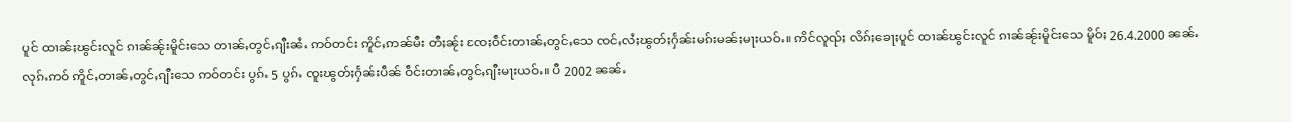ပူင် ထၢၼ်ႈၽွင်းလူင် ၵၢၼ်ၼႂ်းမိူင်းသေ တၢၼ်ႇတွင်ႇၵျီးၼႆႉ ဢဝ်တင်း ဢိူင်ႇဢၼ်မီး တီႈၼႂ်း ၸႄႈဝဵင်းတၢၼ်ႇတွင်ႇသေ ၸင်ႇလႆႈၽွတ်ႈႁႅၼ်းမၵ်းမၼ်ႈမႃးယဝ်ႉ။ ဢိင်လူၺ်ႈ လိၵ်ႈၶေႃႈပူင် ထၢၼ်ၽွင်းလူင် ၵၢၼ်ၼႂ်းမိူင်းသေ မိူဝ်ႈ 26.4.2000 ၼၼ်ႉ လုၵ်ႉဢဝ် ဢိူင်ႇတၢၼ်ႇတွင်ႇၵျီးသေ ဢဝ်တင်း ပွၵ်ႉ 5 ပွၵ်ႉ ၸူးၽွတ်ႈႁႅၼ်းပဵၼ် ဝဵင်းတၢၼ်ႇတွင်ႇၵျီးမႃးယဝ်ႉ။ ပီ 2002 ၼၼ်ႉ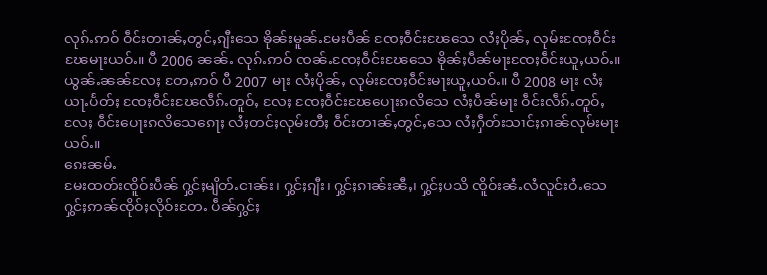လုၵ်ႉဢဝ် ဝဵင်းတၢၼ်ႇတွင်ႇၵျီးသေ ၶိုၼ်းမူၼ်ႉမႄးပဵၼ် ၸႄႈဝဵင်းၽႄသေ လႆႈပိုၼ်ႇ လုမ်းၸႄႈဝဵင်းၽႄမႃးယဝ်ႉ။ ပီ 2006 ၼၼ်ႉ လုၵ်ႉဢဝ် ၸၼ်ႉၸႄႈဝဵင်းၽႄသေ ၶိုၼ်ႈပဵၼ်မႃးၸႄႈဝဵင်းယူႇယဝ်ႉ။ ယွၼ်ႉၼၼ်လႄႈ တႄႇဢဝ် ပီ 2007 မႃး လႆႈပိုၼ်ႇ လုမ်းၸႄႈဝဵင်းမႃးယူႇယဝ်ႉ။ ပီ 2008 မႃး လႆႈယႃႉပႅတ်ႈ ၸႄႈဝဵင်းၽႄလဵၵ်ႉတူဝ်ႇ လႄႈ ၸႄႈဝဵင်းၽႄပေႃးၵလိသေ လႆႈပဵၼ်မႃး ဝဵင်းလဵၵ်ႉတူဝ်ႇ လႄႈ ဝဵင်းပေႃးၵလိသေၵေႃႈ လႆႈတင်ႈလုမ်းတီႈ ဝဵင်းတၢၼ်ႇတွင်ႇသေ လႆႈႁဵတ်းသၢင်ႈၵၢၼ်လုမ်းမႃးယဝ်ႉ။
ၵေးၼမ်ႉ
မႄးထတ်းၸိူဝ်းပဵၼ် ႁွင်ႈမျိတ်ႉငၢၼ်း၊ ႁွင်ႈၵျီး၊ ႁွင်ႈၵၢၼ်းၼီႇ၊ ႁွင်ႈပသိ ၸိူဝ်းၼႆႉလႆလူင်းဝႆႉသေ ႁွင်ႈဢၼ်ၸိုဝ်ႈလိုဝ်းတႄႉ ပဵၼ်ႁွင်ႈ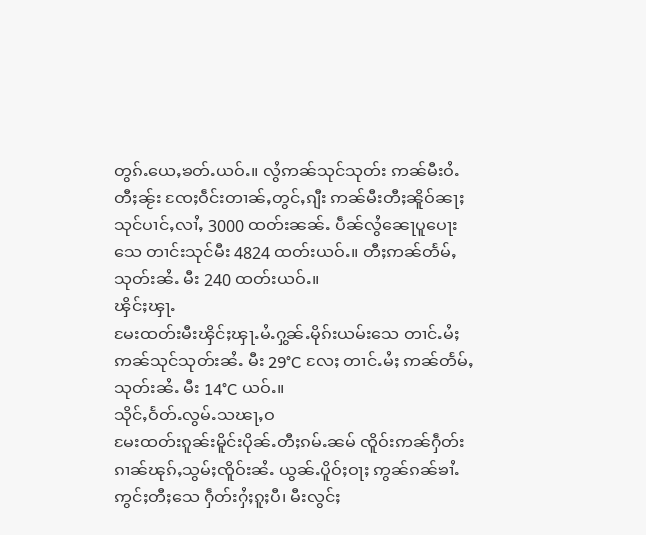တွၵ်ႉယေႇၶတ်ႉယဝ်ႉ။ လွႆဢၼ်သုင်သုတ်း ဢၼ်မီးဝႆႉတီႈၼႂ်း ၸႄႈဝဵင်းတၢၼ်ႇတွင်ႇၵျီး ဢၼ်မီးတီႈၼိူဝ်ၼႃႈသုင်ပၢင်ႇလၢႆႇ 3000 ထတ်းၼၼ်ႉ ပဵၼ်လွႆၼေႃပူပေႃးသေ တၢင်းသုင်မီး 4824 ထတ်းယဝ်ႉ။ တီႈဢၼ်တႅမ်ႇသုတ်းၼႆႉ မီး 240 ထတ်းယဝ်ႉ။
ၾိင်ႈၾႃႉ
မႄးထတ်းမီးၾိင်ႈၾႃႉမႆႉႁွၼ်ႉမိုၵ်းယမ်းသေ တၢင်ႉမႆႈဢၼ်သုင်သုတ်းၼႆႉ မီး 29°C လႄႈ တၢင်ႉမႆႈ ဢၼ်တႅမ်ႇသုတ်းၼႆႉ မီး 14°C ယဝ်ႉ။
သိုင်ႇဝႅတ်ႉလွမ်ႉသၽႃႇဝ
မႄးထတ်းၵူၼ်းမိူင်းပိုၼ်ႉတီႈၵမ်ႉၼမ် ၸိူဝ်းဢၼ်ႁဵတ်းၵၢၼ်ၽုၵ်ႇသွမ်ႈၸိူဝ်းၼႆႉ ယွၼ်ႉပိူဝ်ႈဝႃႈ ဢွၼ်ၵၼ်ၶၢႆႉဢွင်ႈတီႈသေ ႁဵတ်းႁႆႈၵူႈပီ၊ မီးလွင်ႈ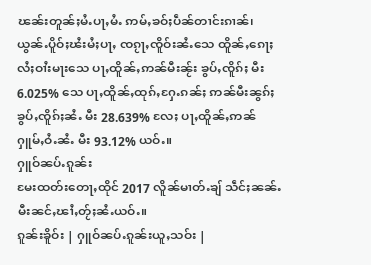ၽၼ်းတူၼ်ႈမႆႉပႃႇမႆႉ ဢမ်ႇၶဝ်ႈပဵၼ်တၢင်းၵၢၼ်၊ ယွၼ်ႉပိူဝ်ႈၽႆးမႆႈပႃႇ ၸၵႂႃႇၸိူဝ်းၼႆႉသေ ထိူၼ်ႇၵေႃႈလႆႈဝၢႆးမႃးသေ ပႃႇထိူၼ်ႇဢၼ်မီးၼႂ်း ၶွပ်ႇၸိူၵ်ႈ မီး 6.025% သေ ပႃႇထိူၼ်ႇထုၵ်ႇႁႄႉၵၼ်ႈ ဢၼ်မီးၼွၵ်ႈၶွပ်ႇၸိူၵ်ႈၼႆႉ မီး 28.639% လႄႈ ပႃႇထိူၼ်ႇဢၼ်ႁူမ်ႇဝႆႉၼႆႉ မီး 93.12% ယဝ်ႉ။
ႁူဝ်ၼပ်ႉၵူၼ်း
မႄးထတ်းတေႃႇထိုင် 2017 လိူၼ်မၢတ်ႉၶျ် သဵင်ႈၼၼ်ႉ မီးၼင်ႇၽၢႆႇတႂ်ႈၼႆႉယဝ်ႉ။
ၵူၼ်းၶိူဝ်း | ႁူဝ်ၼပ်ႉၵူၼ်းယူႇသဝ်း |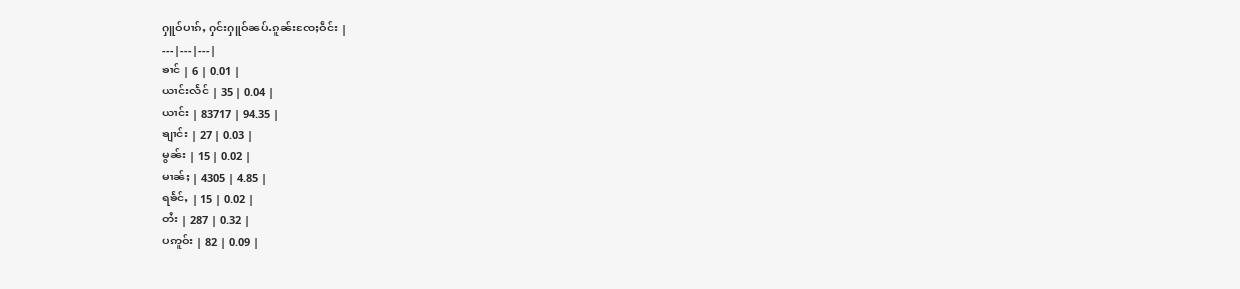ႁူဝ်ပၢၵ်ႇ ႁင်းႁူဝ်ၼပ်ႉၵူၼ်းၸႄႈဝဵင်း |
---|---|---|
ၶၢင် | 6 | 0.01 |
ယၢင်းလႅင် | 35 | 0.04 |
ယၢင်း | 83717 | 94.35 |
ၶျၢင်း | 27 | 0.03 |
မွၼ်း | 15 | 0.02 |
မၢၼ်ႈ | 4305 | 4.85 |
ရၶႅင်ႇ | 15 | 0.02 |
တႆး | 287 | 0.32 |
ပဢူဝ်း | 82 | 0.09 |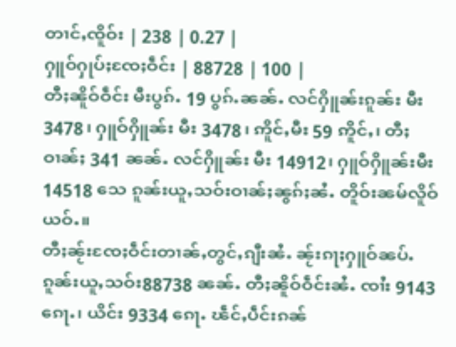တၢင်ႇၸိူဝ်း | 238 | 0.27 |
ႁူဝ်ႁုပ်ႈၸႄႈဝဵင်း | 88728 | 100 |
တီႈၼိူဝ်ဝဵင်း မီးပွၵ်ႉ 19 ပွၵ်ႉၼၼ်ႉ လင်ႁိူၼ်းၵူၼ်း မီး 3478၊ ႁူဝ်ႁိူၼ်း မီး 3478၊ ဢိူင်ႇမီး 59 ဢိူင်ႇ၊ တီႈဝၢၼ်ႈ 341 ၼၼ်ႉ လင်ႁိူၼ်း မီး 14912၊ ႁူဝ်ႁိူၼ်းမီး 14518 သေ ၵူၼ်းယူႇသဝ်းဝၢၼ်ႈၼွၵ်ႈၼႆႉ တိူဝ်းၼမ်လိူဝ်ယဝ်ႉ။
တီႈၼႂ်းၸႄႈဝဵင်းတၢၼ်ႇတွင်ႇၵျီးၼႆႉ ၼႂ်းၵႃႈႁူဝ်ၼပ်ႉၵူၼ်းယူႇသဝ်း88738 ၼၼ်ႉ တီႈၼိူဝ်ဝဵင်းၼႆႉ ၸၢႆး 9143 ၵေႃႉ၊ ယိင်း 9334 ၵေႃႉ ၽဵင်ႇပဵင်းၵၼ်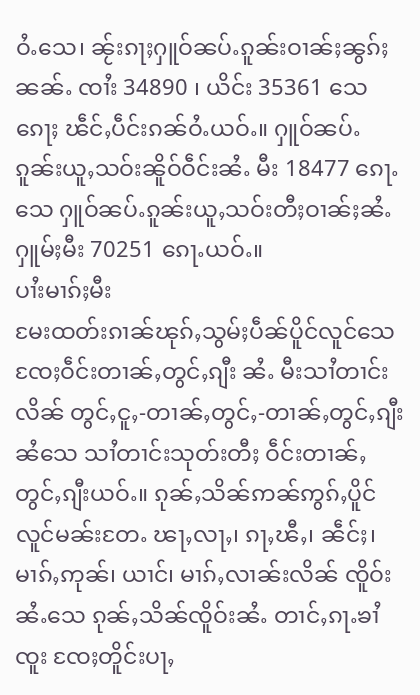ဝႆႉသေ၊ ၼႂ်းၵႃႈႁူဝ်ၼပ်ႉၵူၼ်းဝၢၼ်ႈၼွၵ်ႈ ၼၼ်ႉ ၸၢႆး 34890 ၊ ယိင်း 35361 သေၵေႃႈ ၽဵင်ႇပဵင်းၵၼ်ဝႆႉယဝ်ႉ။ ႁူဝ်ၼပ်ႉၵူၼ်းယူႇသဝ်းၼိူဝ်ဝဵင်းၼႆႉ မီး 18477 ၵေႃႉသေ ႁူဝ်ၼပ်ႉၵူၼ်းယူႇသဝ်းတီႈဝၢၼ်ႈၼႆႉ ႁူမ်ႈမီး 70251 ၵေႃႉယဝ်ႉ။
ပၢႆးမၢၵ်ႈမီး
မႄးထတ်းၵၢၼ်ၽုၵ်ႇသွမ်ႈပဵၼ်ပိူင်လူင်သေ ၸႄႈဝဵင်းတၢၼ်ႇတွင်ႇၵျီး ၼႆႉ မီးသၢႆတၢင်းလိၼ် တွင်ႇငူႇ-တၢၼ်ႇတွင်ႇ-တၢၼ်ႇတွင်ႇၵျီးၼႆသေ သၢႆတၢင်းသုတ်းတီႈ ဝဵင်းတၢၼ်ႇတွင်ႇၵျီးယဝ်ႉ။ ၵုၼ်ႇသိၼ်ဢၼ်ဢွၵ်ႇပိူင်လူင်မၼ်းတႄႉ ၽႃႇလႃႇ၊ ၵႃႇၽီႇ၊ ၼဵင်ႈ၊ မၢၵ်ႇဢုၼ်၊ ယၢင်၊ မၢၵ်ႇလၢၼ်းလိၼ် ၸိူဝ်းၼႆႉသေ ၵုၼ်ႇသိၼ်ၸိူဝ်းၼႆႉ တၢင်ႇၵႃႉၶၢႆၸူး ၸႄႈတိူင်းပႃႇ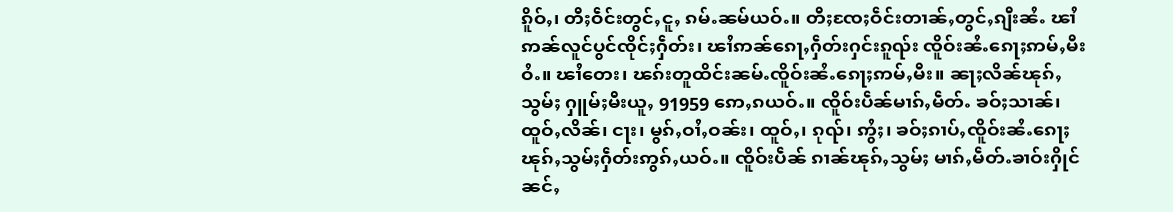ၵိူဝ်ႇ၊ တီႈဝဵင်းတွင်ႇငူႇ ၵမ်ႉၼမ်ယဝ်ႉ။ တီႈၸႄႈဝဵင်းတၢၼ်ႇတွင်ႇၵျီးၼႆႉ ၽၢႆဢၼ်လူင်ပွင်ၸိုင်ႈႁဵတ်း၊ ၽၢႆဢၼ်ၵေႃႇႁဵတ်းႁင်းၵူၺ်း ၸိူဝ်းၼႆႉၵေႃႈဢမ်ႇမီးဝႆႉ။ ၽၢႆတေး၊ ၽၵ်းတူထိင်းၼမ်ႉၸိူဝ်းၼႆႉၵေႃႈဢမ်ႇမီး။ ၼႃႈလိၼ်ၽုၵ်ႇသွမ်ႈ ႁူမ်ႈမီးယူႇ 91959 ဢေႇၵယဝ်ႉ။ ၸိူဝ်းပဵၼ်မၢၵ်ႇမဵတ်ႉ ၶဝ်ႈသၢၼ်၊ ထူဝ်ႇလိၼ်၊ ငႃး၊ မွၵ်ႇဝၢႆႇဝၼ်း၊ ထူဝ်ႇ၊ ၵုၺ်၊ ဢွႆႈ၊ ၶဝ်ႈၵၢပ်ႇၸိူဝ်းၼႆႉၵေႃႈ ၽုၵ်ႇသွမ်ႈႁဵတ်းဢွၵ်ႇယဝ်ႉ။ ၸိူဝ်းပဵၼ် ၵၢၼ်ၽုၵ်ႇသွမ်ႈ မၢၵ်ႇမဵတ်ႉၶၢဝ်းႁိုင် ၼင်ႇ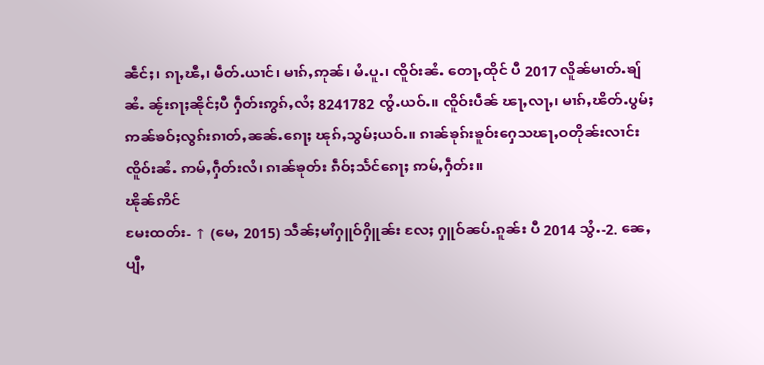ၼဵင်ႈ၊ ၵႃႇၽီႇ၊ မဵတ်ႉယၢင်၊ မၢၵ်ႇဢုၼ်၊ မႆႉပူႉ၊ ၸိူဝ်းၼႆႉ တေႃႇထိုင် ပီ 2017 လိူၼ်မၢတ်ႉၶျ်ၼႆႉ ၼႂ်းၵႃႈၼိုင်ႈပီ ႁဵတ်းဢွၵ်ႇလႆႈ 8241782 ၸွႆႉယဝ်ႉ။ ၸိူဝ်းပဵၼ် ၽႃႇလႃႇ၊ မၢၵ်ႇၽိတ်ႉပွမ်ႈ ဢၼ်ၶဝ်ႈလွၵ်းၵၢတ်ႇၼၼ်ႉၵေႃႈ ၽုၵ်ႇသွမ်ႈယဝ်ႉ။ ၵၢၼ်ၶုၵ်းၶူဝ်းႁေသၽႃႇဝတိုၼ်းလၢင်းၸိူဝ်းၼႆႉ ဢမ်ႇႁဵတ်းလႆ၊ ၵၢၼ်ၶုတ်း ၵဵဝ်ႈသႅင်ၵေႃႈ ဢမ်ႇႁဵတ်း။
ၽိုၼ်ဢိင်
မႄးထတ်း- ↑ (မေႇ 2015) သဵၼ်ႈမၢႆႁူဝ်ႁိူၼ်း လႄႈ ႁူဝ်ၼပ်ႉၵူၼ်း ပီ 2014 သွႆႉ-2. ၼေႇပျီႇ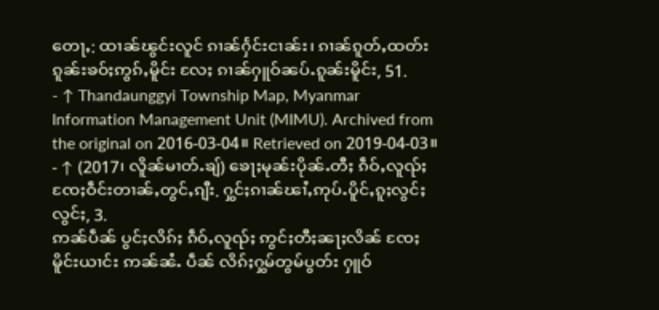တေႃႇ: ထၢၼ်ၽွင်းလူင် ၵၢၼ်ႁႅင်းငၢၼ်း၊ ၵၢၼ်ၵူတ်ႇထတ်း ၵူၼ်းၶဝ်ႈဢွၵ်ႇမိူင်း လႄႈ ၵၢၼ်ႁူဝ်ၼပ်ႉၵူၼ်းမိူင်း, 51.
- ↑ Thandaunggyi Township Map, Myanmar Information Management Unit (MIMU). Archived from the original on 2016-03-04။ Retrieved on 2019-04-03။
- ↑ (2017၊ လိူၼ်မၢတ်ႉၶျ်) ၶေႃႈမုၼ်းပိုၼ်ႉတီႈ ၵဵဝ်ႇလူၺ်ႈၸႄႈဝဵင်းတၢၼ်ႇတွင်ႇၵျီး. ႁွင်ႈၵၢၼ်ၽၢႆႇဢုပ်ႉပိူင်ႇၵူႈလွင်ႈလွင်ႈ, 3.
ဢၼ်ပဵၼ် ပွင်ႈလိၵ်ႈ ၵဵဝ်ႇလူၺ်ႈ ဢွင်ႈတီႈၼႃႈလိၼ် ၸႄႈမိူင်းယၢင်း ဢၼ်ၼႆႉ ပဵၼ် လိၵ်ႈႁွမ်တွမ်ပွတ်း ႁူဝ်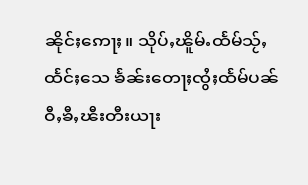ၼိုင်ႈဢေႃႈ။ သိုပ်ႇၽိူမ်ႉထႅမ်သႂ်ႇထႅင်ႈသေ ၶႅၼ်းတေႃႈၸွႆႈထႅမ်ပၼ် ဝီႇၶီႇၽီးတီးယႃး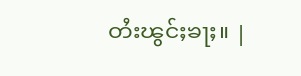တႆးၽွင်ႈၶႃႈ။ |